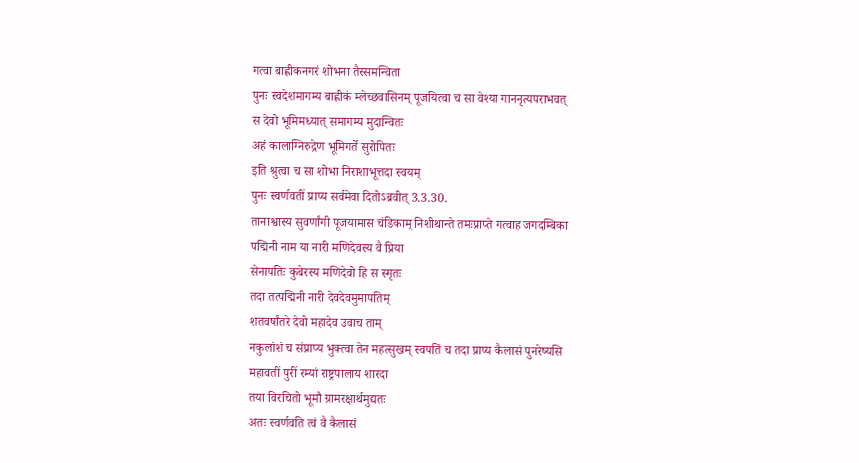गत्वा बाह्लीकनगरं शोभना तैस्समन्विता
पुनः स्वदेशमागम्य बाह्लीकं म्लेच्छवासिनम् पूजयित्वा च सा वेश्या गाननृत्यपराभवत्
स देवो भूमिमध्यात् समागम्य मुदान्वितः
अहं कालाग्निरुद्रेण भूमिगर्ते सुरोपितः
इति श्रुत्वा च सा शोभा निराशाभूत्तदा स्वयम्
पुनः स्वर्णवतीं प्राप्य सर्वमेवा दितोऽब्रवीत् 3.3.30.
तानाश्वास्य सुवर्णांगी पूजयामास चंडिकाम् निशीथान्ते तमःप्राप्ते गत्वाह जगदम्बिका
पद्मिनी नाम या नारी मणिदेवस्य वै प्रिया
सेनापतिः कुबेरस्य मणिदेवो हि स स्मृतः
तदा तत्पद्मिनी नारी देवदेवमुमापतिम्
शतवर्षांतरे देवो महादेव उवाच ताम्
नकुलांशं च संप्राप्य भुक्त्वा तेन महत्सुखम् स्वपतिं च तदा प्राप्य कैलासं पुनरेष्यसि
महावतीं पुरीं रम्यां राष्ट्रपालाय शारदा
तया विरचितो भूमौ ग्रामरक्षार्थमुद्यतः
अतः स्वर्णवति त्वं वै कैलासं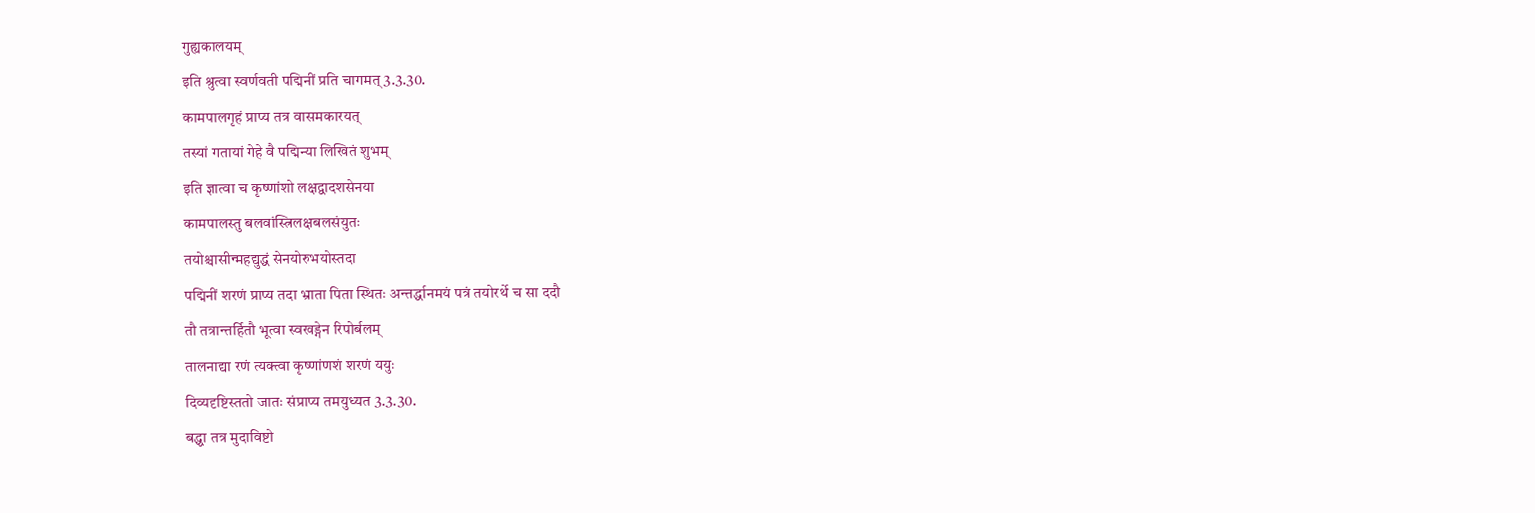गुह्यकालयम्
इति श्रुत्वा स्वर्णवती पद्मिनीं प्रति चागमत् 3.3.30.
कामपालगृहं प्राप्य तत्र वासमकारयत्
तस्यां गतायां गेहे वै पद्मिन्या लिखितं शुभम्
इति ज्ञात्वा च कृष्णांशो लक्षद्वादशसेनया
कामपालस्तु बलवांस्त्रिलक्षबलसंयुतः
तयोश्चासीन्महद्युद्धं सेनयोरुभयोस्तदा
पद्मिनीं शरणं प्राप्य तदा भ्राता पिता स्थितः अन्तर्द्धानमयं पत्रं तयोरर्थे च सा ददौ
तौ तत्रान्तर्हितौ भूत्वा स्वखड्गेन रिपोर्बलम्
तालनाद्या रणं त्यक्त्वा कृष्णांणशं शरणं ययुः
दिव्यदृष्टिस्ततो जातः संप्राप्य तमयुध्यत 3.3.30.
बद्ध्वा तत्र मुदाविष्टो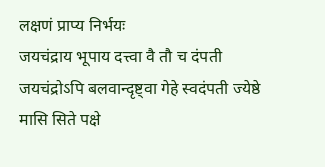लक्षणं प्राप्य निर्भयः
जयचंद्राय भूपाय दत्त्वा वै तौ च दंपती
जयचंद्रोऽपि बलवान्दृष्ट्वा गेहे स्वदंपती ज्येष्ठे मासि सिते पक्षे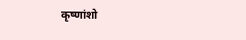कृष्णांशो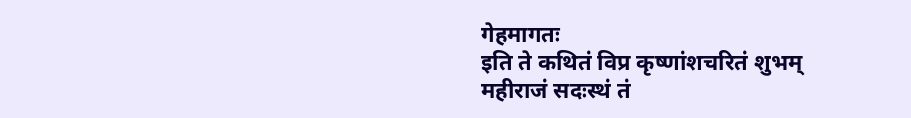गेहमागतः
इति ते कथितं विप्र कृष्णांशचरितं शुभम्
महीराजं सदःस्थं तं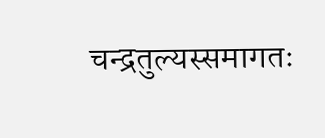चन्द्रतुल्यस्समागतः